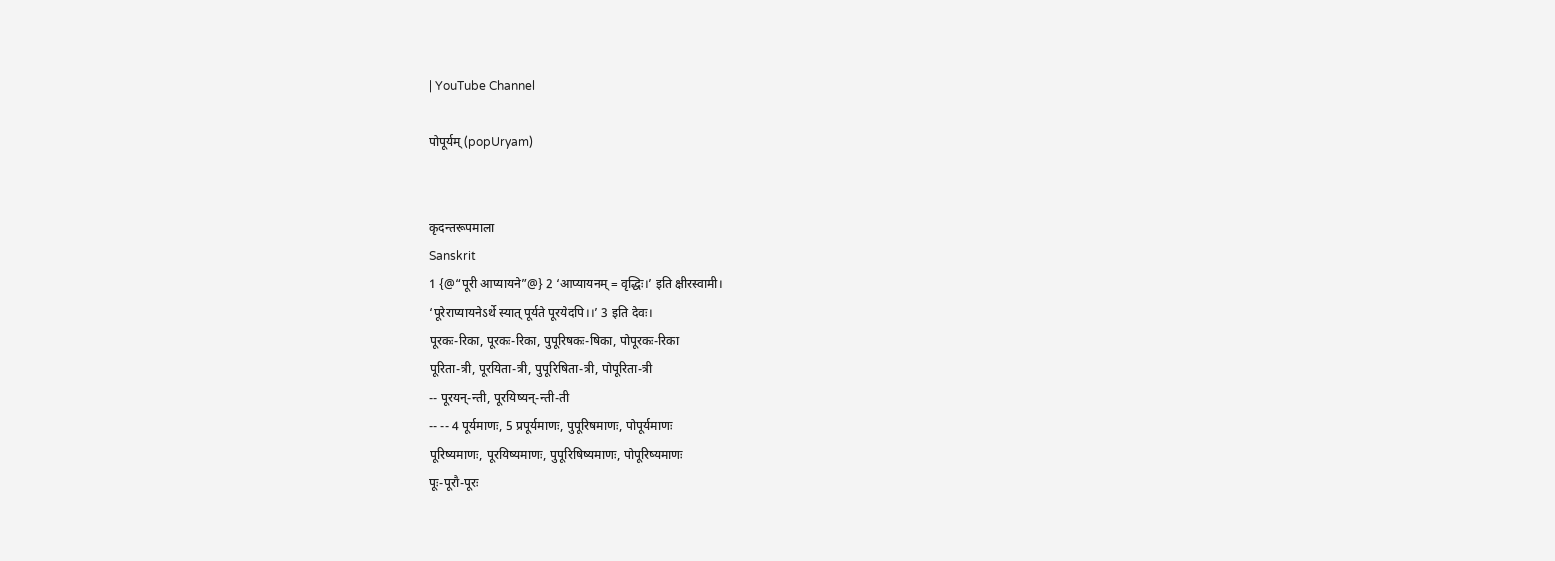| YouTube Channel

पोपूर्यम् (popUryam)


कृदन्तरूपमाला
Sanskrit
1 {@“पूरी आप्यायने”@} 2 ‘आप्यायनम् = वृद्धिः।’ इति क्षीरस्वामी।
‘पूरेराप्यायनेऽर्थे स्यात् पूर्यते पूरयेदपि।।’ 3 इति देवः।
पूरकः-रिका, पूरकः-रिका, पुपूरिषकः-षिका, पोपूरकः-रिका
पूरिता-त्री, पूरयिता-त्री, पुपूरिषिता-त्री, पोपूरिता-त्री
-- पूरयन्-न्ती, पूरयिष्यन्-न्ती-ती
-- -- 4 पूर्यमाणः, 5 प्रपूर्यमाणः, पुपूरिषमाणः, पोपूर्यमाणः
पूरिष्यमाणः, पूरयिष्यमाणः, पुपूरिषिष्यमाणः, पोपूरिष्यमाणः
पूः-पूरौ-पूरः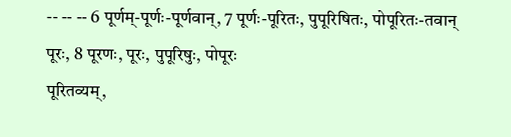-- -- -- 6 पूर्णम्-पूर्णः-पूर्णवान्, 7 पूर्णः-पूरितः, पुपूरिषितः, पोपूरितः-तवान्
पूरः, 8 पूरणः, पूरः, पुपूरिषुः, पोपूरः
पूरितव्यम्,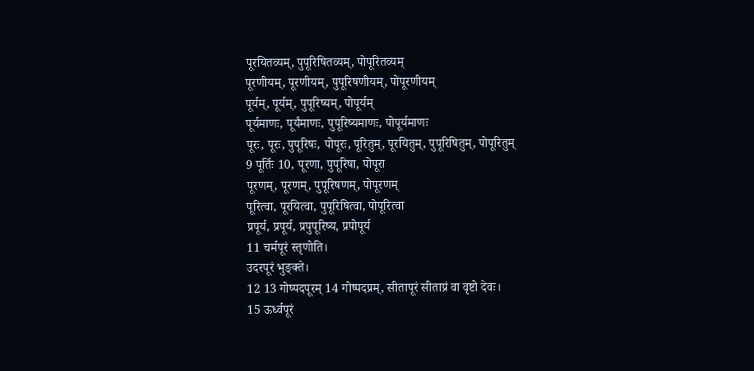पूरयितव्यम्, पुपूरिषितव्यम्, पोपूरितव्यम्
पूरणीयम्, पूरणीयम्, पुपूरिषणीयम्, पोपूरणीयम्
पूर्यम्, पूर्यम्, पुपूरिष्यम्, पोपूर्यम्
पूर्यमाणः, पूर्यंमाणः, पुपूरिष्यमाणः, पोपूर्यमाणः
पूरः, पूरः, पुपूरिषः, पोपूरः, पूरितुम्, पूरयितुम्, पुपूरिषितुम्, पोपूरितुम्
9 पूर्तिः 10, पूरणा, पुपूरिषा, पोपूरा
पूरणम्, पूरणम्, पुपूरिषणम्, पोपूरणम्
पूरित्वा, पूरयित्वा, पुपूरिषित्वा, पोपूरित्वा
प्रपूर्य, प्रपूर्य, प्रपुपूरिष्य, प्रपोपूर्य
11 चर्मपूरं स्तृणोति।
उदरपूरं भुङ्क्ते।
12 13 गोष्पदपूरम् 14 गोष्पदप्रम्, सीतापूरं सीताप्रं वा वृष्टो देवः।
15 ऊर्ध्वपूरं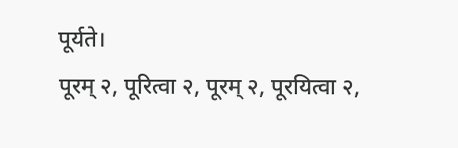पूर्यते।
पूरम् २, पूरित्वा २, पूरम् २, पूरयित्वा २,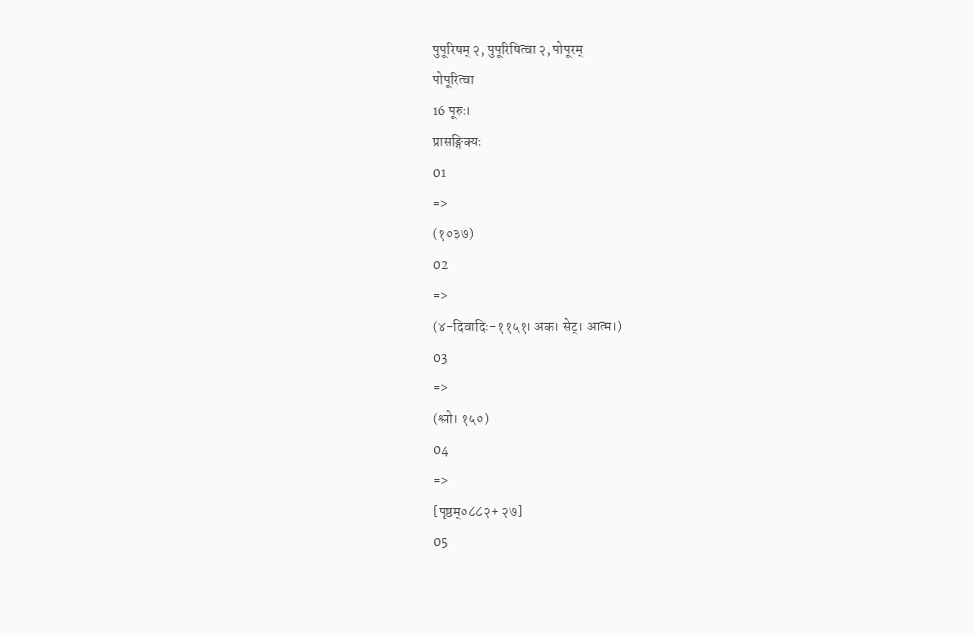पुपूरिषम् २, पुपूरिषित्वा २, पोपूरम्
पोपूरित्वा
16 पूरुः।
प्रासङ्गिक्यः
01
=>
(१०३७)
02
=>
(४-दिवादिः-११५१। अक। सेट्। आत्म।)
03
=>
(श्लो। १५०)
04
=>
[पृष्ठम्०८८२+ २७]
05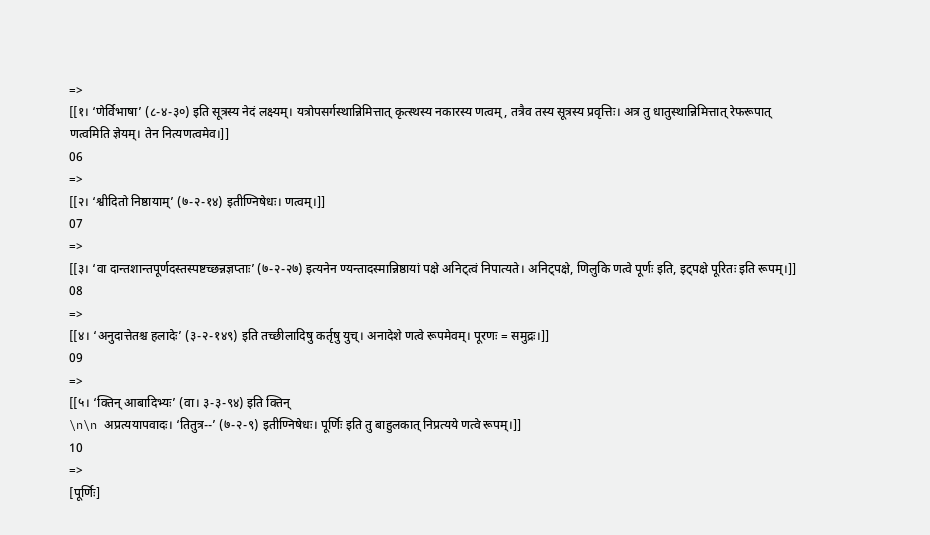=>
[[१। ‘णेर्विभाषा’ (८-४-३०) इति सूत्रस्य नेदं लक्ष्यम्। यत्रोपसर्गस्थान्निमित्तात् कृत्स्थस्य नकारस्य णत्वम्, तत्रैव तस्य सूत्रस्य प्रवृत्तिः। अत्र तु धातुस्थान्निमित्तात् रेफरूपात् णत्वमिति ज्ञेयम्। तेन नित्यणत्वमेव।]]
06
=>
[[२। ‘श्वीदितो निष्ठायाम्’ (७-२-१४) इतीण्निषेधः। णत्वम्।]]
07
=>
[[३। ‘वा दान्तशान्तपूर्णदस्तस्पष्टच्छन्नज्ञप्ताः’ (७-२-२७) इत्यनेन ण्यन्तादस्मान्निष्ठायां पक्षे अनिट्त्वं निपात्यते। अनिट्पक्षे, णिलुकि णत्वे पूर्णः इति, इट्पक्षे पूरितः इति रूपम्।]]
08
=>
[[४। ‘अनुदात्तेतश्च हलादेः’ (३-२-१४९) इति तच्छीलादिषु कर्तृषु युच्। अनादेशे णत्वे रूपमेवम्। पूरणः = समुद्रः।]]
09
=>
[[५। ‘क्तिन् आबादिभ्यः’ (वा। ३-३-९४) इति क्तिन्
\n\n अप्रत्ययापवादः। ‘तितुत्र--’ (७-२-९) इतीण्निषेधः। पूर्णिः इति तु बाहुलकात् निप्रत्यये णत्वे रूपम्।]]
10
=>
[पूर्णिः]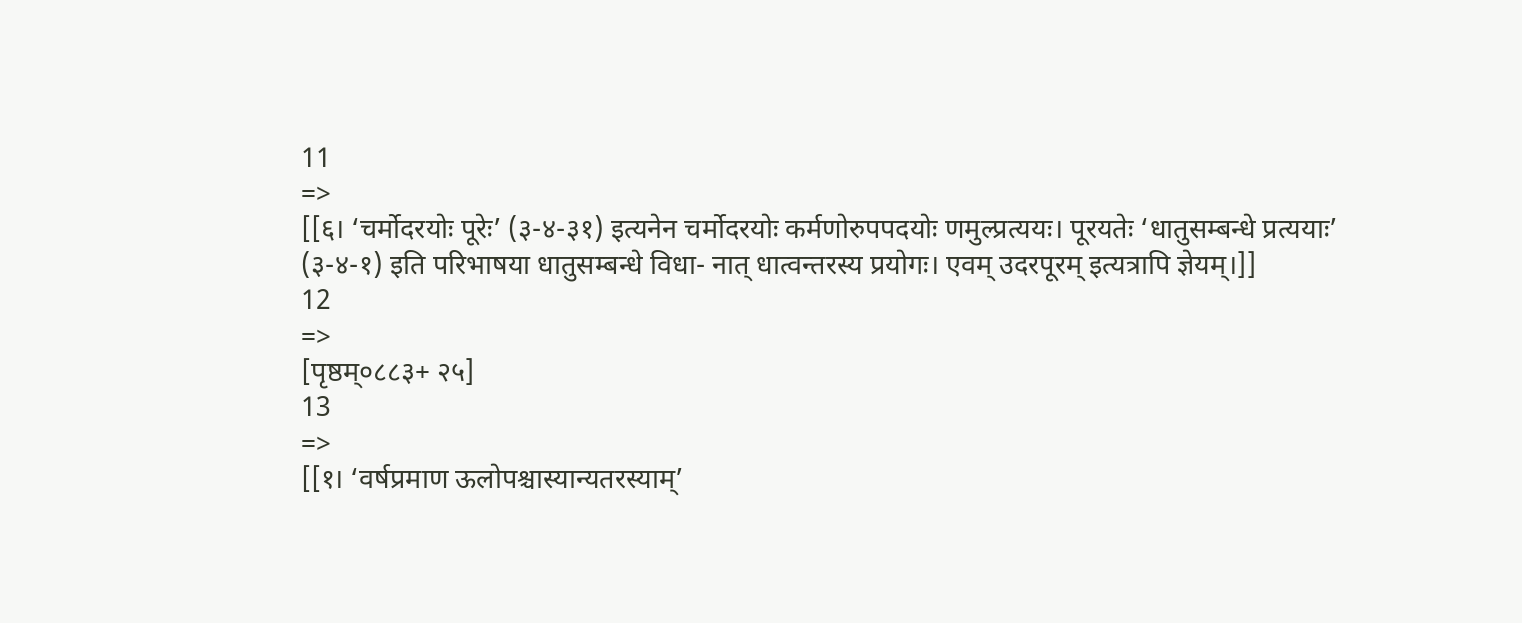11
=>
[[६। ‘चर्मोदरयोः पूरेः’ (३-४-३१) इत्यनेन चर्मोदरयोः कर्मणोरुपपदयोः णमुल्प्रत्ययः। पूरयतेः ‘धातुसम्बन्धे प्रत्ययाः’ (३-४-१) इति परिभाषया धातुसम्बन्धे विधा- नात् धात्वन्तरस्य प्रयोगः। एवम् उदरपूरम् इत्यत्रापि ज्ञेयम्।]]
12
=>
[पृष्ठम्०८८३+ २५]
13
=>
[[१। ‘वर्षप्रमाण ऊलोपश्चास्यान्यतरस्याम्’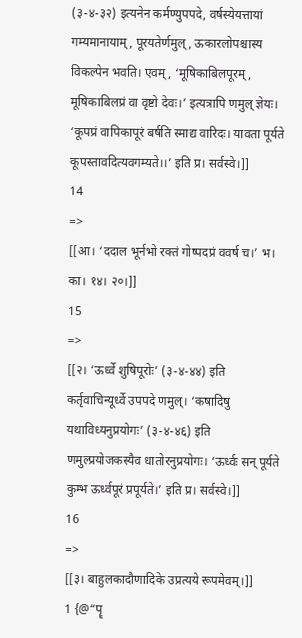(३-४-३२) इत्यनेन कर्मण्युपपदे, वर्षस्येयत्तायां गम्यमानायाम्, पूरयतेर्णमुल्, ऊकारलोपश्चास्य विकल्पेन भवति। एवम्, ‘मूषिकाबिलपूरम्, मूषिकाबिलप्रं वा वृष्टो देवः।’ इत्यत्रापि णमुल् ज्ञेयः। ‘कूपप्रं वापिकापूरं बर्षति स्माद्य वारिदः। यावता पूर्यते कूपस्तावदित्यवगम्यते।।’ इति प्र। सर्वस्वे।]]
14
=>
[[आ। ‘ददाल भूर्नभो रक्तं गोष्पदप्रं ववर्ष च।’ भ। का। १४। २०।]]
15
=>
[[२। ‘ऊर्ध्वे शुषिपूरोः’ (३-४-४४) इति कर्तृवाचिन्यूर्ध्वे उपपदे णमुल्। ‘कषादिषु यथाविध्यनुप्रयोगः’ (३-४-४६) इति णमुल्प्रयोजकस्यैव धातोरनुप्रयोगः। ‘ऊर्ध्वः सन् पूर्यते कुम्भ ऊर्ध्वपूरं प्रपूर्यते।’ इति प्र। सर्वस्वे।]]
16
=>
[[३। बाहुलकादौणादिके उप्रत्यये रूपमेवम्।]]
1 {@“पॄ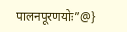पालनपूरणयोः”@}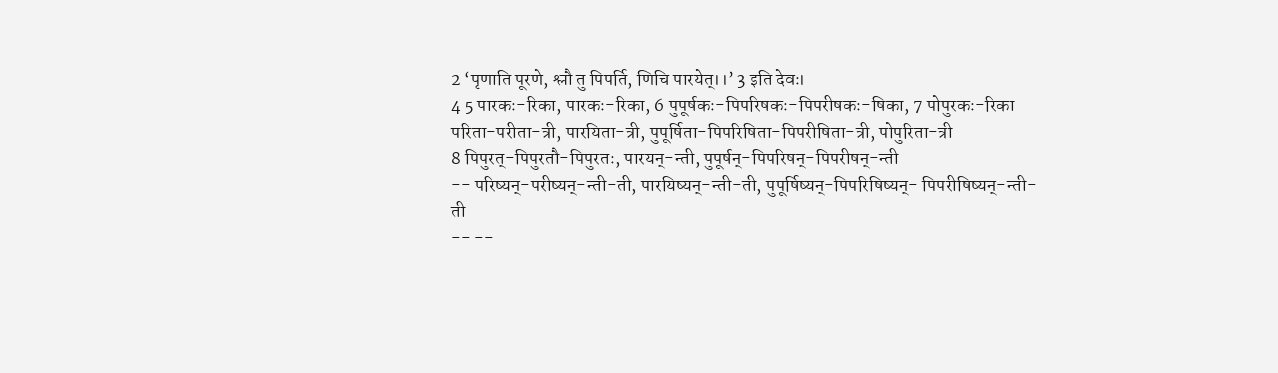2 ‘पृणाति पूरणे, श्लौ तु पिपर्ति, णिचि पारयेत्।।’ 3 इति देवः।
4 5 पारकः-रिका, पारकः-रिका, 6 पुपूर्षकः-पिपरिषकः-पिपरीषकः-षिका, 7 पोपुरकः-रिका
परिता-परीता-त्री, पारयिता-त्री, पुपूर्षिता-पिपरिषिता-पिपरीषिता-त्री, पोपुरिता-त्री
8 पिपुरत्-पिपुरतौ-पिपुरतः, पारयन्-न्ती, पुपूर्षन्-पिपरिषन्-पिपरीषन्-न्ती
-- परिष्यन्-परीष्यन्-न्ती-ती, पारयिष्यन्-न्ती-ती, पुपूर्षिष्यन्-पिपरिषिष्यन्- पिपरीषिष्यन्-न्ती-ती
-- --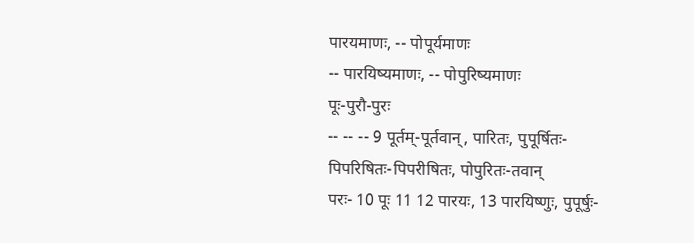पारयमाणः, -- पोपूर्यमाणः
-- पारयिष्यमाणः, -- पोपुरिष्यमाणः
पूः-पुरौ-पुरः
-- -- -- 9 पूर्तम्-पूर्तवान्, पारितः, पुपूर्षितः-पिपरिषितः-पिपरीषितः, पोपुरितः-तवान्
परः- 10 पूः 11 12 पारयः, 13 पारयिष्णुः, पुपूर्षुः-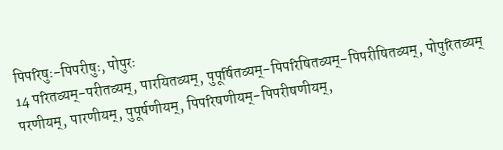पिपरिषुः-पिपरीषुः, पोपुरः
14 परितव्यम्-परीतव्यम्, पारयितव्यम्, पुपूर्षितव्यम्-पिपरिषितव्यम्-पिपरीषितव्यम्, पोपुरितव्यम्
परणीयम्, पारणीयम्, पुपूर्षणीयम्, पिपरिषणीयम्-पिपरीषणीयम्,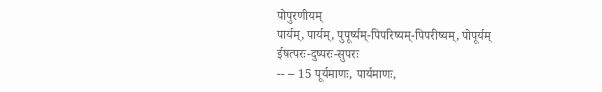पोपुरणीयम्
पार्यम्, पार्यम्, पुपूर्ष्यम्-पिपरिष्यम्-पिपरीष्यम्, पोपूर्यम्
ईषत्परः-दुष्परः-सुपरः
-- -- 15 पूर्यमाणः, पार्यमाणः,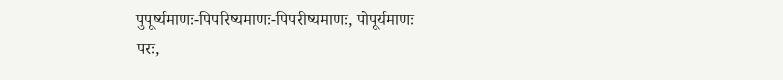पुपूर्ष्यमाणः-पिपरिष्यमाणः-पिपरीष्यमाणः, पोपूर्यमाणः
परः,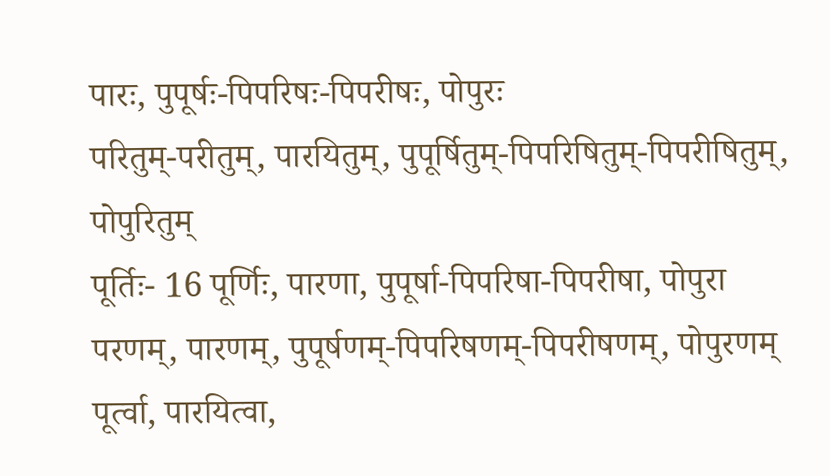पारः, पुपूर्षः-पिपरिषः-पिपरीषः, पोपुरः
परितुम्-परीतुम्, पारयितुम्, पुपूर्षितुम्-पिपरिषितुम्-पिपरीषितुम्, पोपुरितुम्
पूर्तिः- 16 पूर्णिः, पारणा, पुपूर्षा-पिपरिषा-पिपरीषा, पोपुरा
परणम्, पारणम्, पुपूर्षणम्-पिपरिषणम्-पिपरीषणम्, पोपुरणम्
पूर्त्वा, पारयित्वा,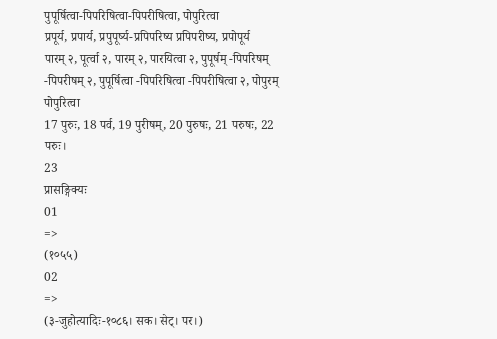पुपूर्षित्वा-पिपरिषित्वा-पिपरीषित्वा, पोपुरित्वा
प्रपूर्य, प्रपार्य, प्रपुपूर्ष्य-प्रपिपरिष्य प्रपिपरीष्य, प्रपोपूर्य
पारम् २, पूर्त्वा २, पारम् २, पारयित्वा २, पुपूर्षम् -पिपरिषम् -पिपरीषम् २, पुपूर्षित्वा -पिपरिषित्वा -पिपरीषित्वा २, पोपुरम्
पोपुरित्वा
17 पुरुः, 18 पर्व, 19 पुरीषम्, 20 पुरुषः, 21 परुषः, 22 परुः।
23
प्रासङ्गिक्यः
01
=>
(१०५५)
02
=>
(३-जुहोत्यादिः-१०८६। सक। सेट्। पर।)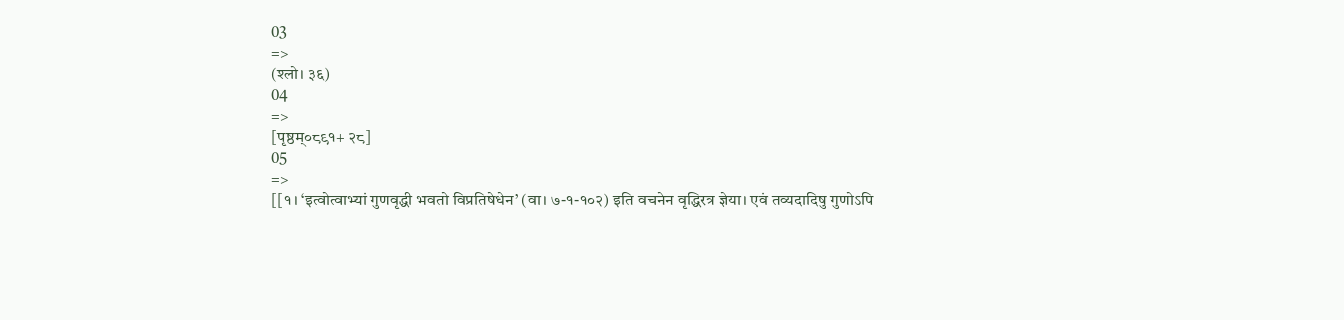03
=>
(श्लो। ३६)
04
=>
[पृष्ठम्०८९१+ २८]
05
=>
[[१। ‘इत्वोत्वाभ्यां गुणवृद्धी भवतो विप्रतिषेधेन’ (वा। ७-१-१०२) इति वचनेन वृद्धिरत्र ज्ञेया। एवं तव्यदादिषु गुणोऽपि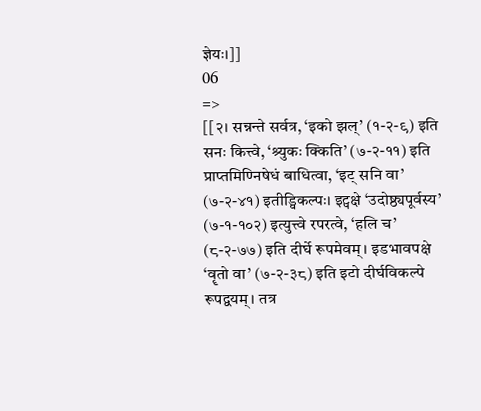ज्ञेयः।]]
06
=>
[[२। सन्नन्ते सर्वत्र, ‘इको झल्’ (१-२-९) इति सनः कित्त्वे, ‘श्र्युकः क्किति’ (७-२-११) इति प्राप्तमिण्निषेधं बाधित्वा, ‘इट् सनि वा’ (७-२-४१) इतीड्विकल्पः। इट्पक्षे ‘उदोष्ठ्यपूर्वस्य’ (७-१-१०२) इत्युत्त्वे रपरत्वे, ‘हलि च’ (८-२-७७) इति दीर्घे रूपमेवम्। इडभावपक्षे ‘वॄतो वा’ (७-२-३८) इति इटो दीर्घविकल्पे रूपद्वयम्। तत्र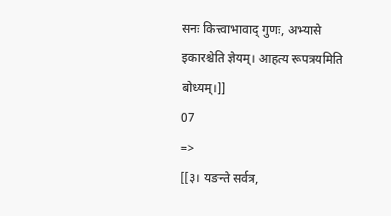सनः कित्त्वाभावाद् गुणः, अभ्यासे इकारश्चेति ज्ञेयम्। आहत्य रूपत्रयमिति बोध्यम्।]]
07
=>
[[३। यङन्ते सर्वत्र,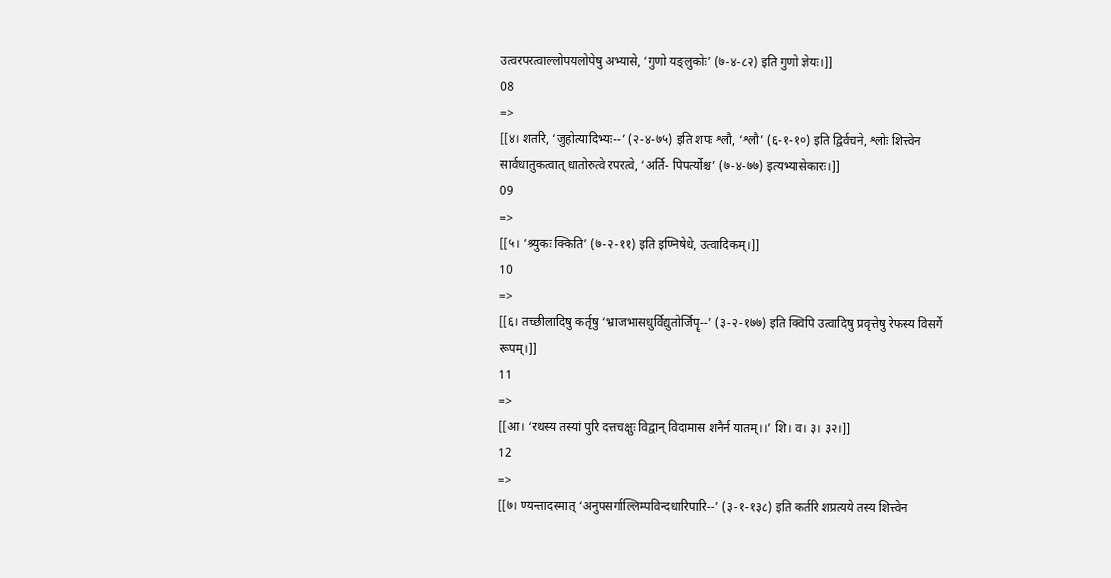उत्वरपरत्वाल्लोपयलोपेषु अभ्यासे, ‘गुणो यङ्लुकोः’ (७-४-८२) इति गुणो ज्ञेयः।]]
08
=>
[[४। शतरि, ‘जुहोत्यादिभ्यः--’ (२-४-७५) इति शपः श्लौ, ‘श्लौ’ (६-१-१०) इति द्विर्वचने, श्लोः शित्त्वेन सार्वधातुकत्वात् धातोरुत्वे रपरत्वे, ‘अर्ति- पिपर्त्योश्च’ (७-४-७७) इत्यभ्यासेकारः।]]
09
=>
[[५। ‘श्र्युकः क्किति’ (७-२-११) इति इण्निषेधे, उत्वादिकम्।]]
10
=>
[[६। तच्छीलादिषु कर्तृषु ‘भ्राजभासधुर्विद्युतोर्जिपॄ--’ (३-२-१७७) इति क्विपि उत्वादिषु प्रवृत्तेषु रेफस्य विसर्गे रूपम्।]]
11
=>
[[आ। ‘रथस्य तस्यां पुरि दत्तचक्षुः विद्वान् विदामास शनैर्न यातम्।।’ शि। व। ३। ३२।]]
12
=>
[[७। ण्यन्तादस्मात् ‘अनुपसर्गाल्लिम्पविन्दधारिपारि--’ (३-१-१३८) इति कर्तरि शप्रत्यये तस्य शित्त्वेन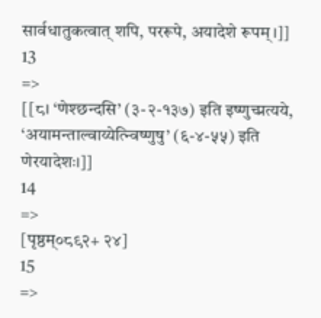सार्वधातुकत्वात् शपि, पररूपे, अयादेशे रूपम्।]]
13
=>
[[८। ‘णेश्छन्दसि’ (३-२-१३७) इति इष्णुच्प्रत्यये, ‘अयामन्ताल्वाय्येत्न्विष्णुषु’ (६-४-५५) इति णेरयादेशः।]]
14
=>
[पृष्ठम्०८९२+ २४]
15
=>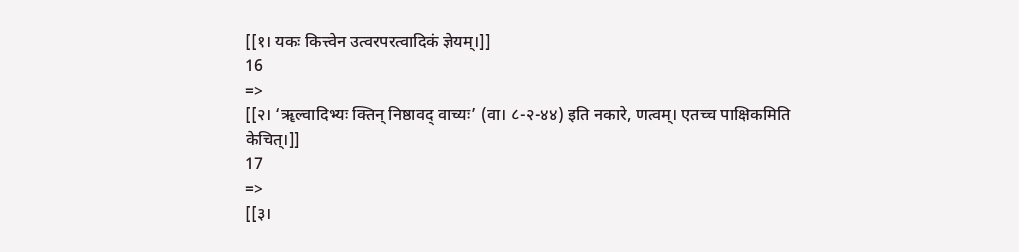[[१। यकः कित्त्वेन उत्वरपरत्वादिकं ज्ञेयम्।]]
16
=>
[[२। ‘ॠल्वादिभ्यः क्तिन् निष्ठावद् वाच्यः’ (वा। ८-२-४४) इति नकारे, णत्वम्। एतच्च पाक्षिकमिति केचित्।]]
17
=>
[[३।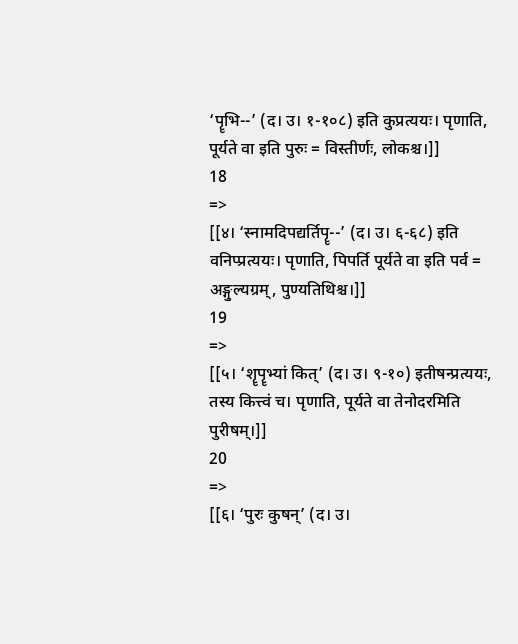‘पॄभि--’ (द। उ। १-१०८) इति कुप्रत्ययः। पृणाति, पूर्यते वा इति पुरुः = विस्तीर्णः, लोकश्च।]]
18
=>
[[४। ‘स्नामदिपद्यर्तिपॄ--’ (द। उ। ६-६८) इति वनिप्प्रत्ययः। पृणाति, पिपर्ति पूर्यते वा इति पर्व = अङ्गुल्यग्रम्, पुण्यतिथिश्च।]]
19
=>
[[५। ‘शॄपॄभ्यां कित्’ (द। उ। ९-१०) इतीषन्प्रत्ययः, तस्य कित्त्वं च। पृणाति, पूर्यते वा तेनोदरमिति पुरीषम्।]]
20
=>
[[६। ‘पुरः कुषन्’ (द। उ।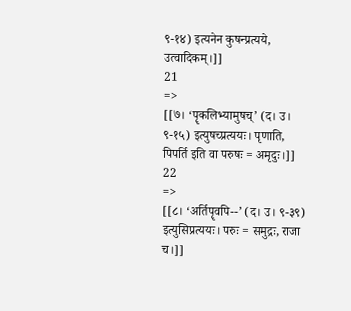९-१४) इत्यनेन कुषन्प्रत्यये, उत्वादिकम्।]]
21
=>
[[७। ‘पॄकलिभ्यामुषच्’ (द। उ। ९-१५) इत्युषच्प्रत्ययः। पृणाति, पिपर्ति इति वा परुषः = अमृदुः।]]
22
=>
[[८। ‘अर्तिपॄवपि--’ (द। उ। ९-३९) इत्युसिप्रत्ययः। परुः = समुद्रः, राजा च।]]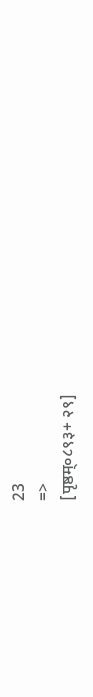23
=>
[पृष्ठम्०८९३+ २९]